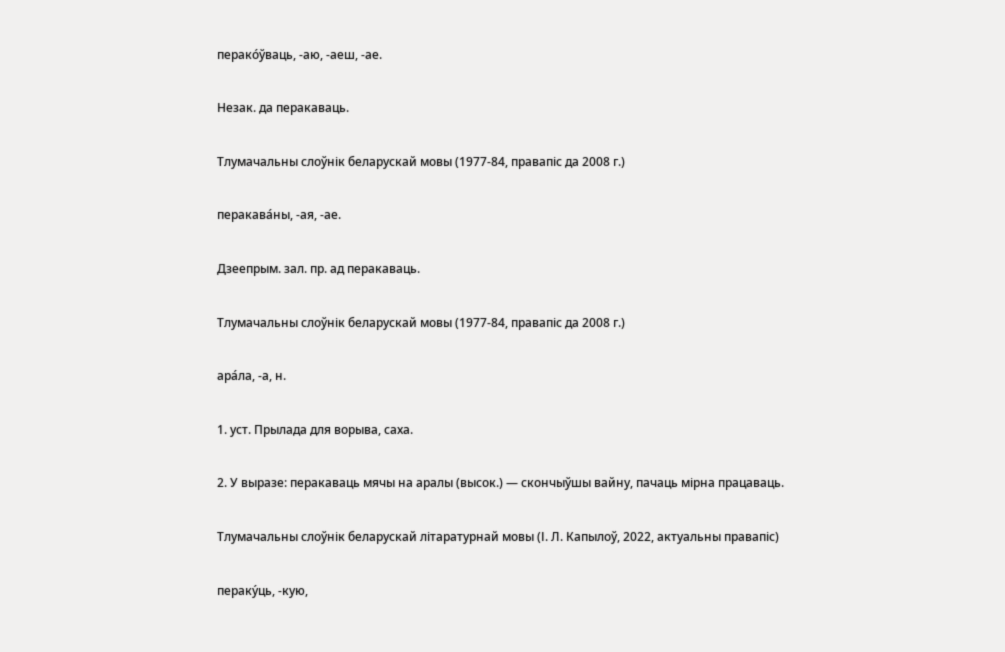перако́ўваць, ‑аю, ‑аеш, ‑ае.

Незак. да перакаваць.

Тлумачальны слоўнік беларускай мовы (1977-84, правапіс да 2008 г.)

перакава́ны, ‑ая, ‑ае.

Дзеепрым. зал. пр. ад перакаваць.

Тлумачальны слоўнік беларускай мовы (1977-84, правапіс да 2008 г.)

ара́ла, -а, н.

1. уст. Прылада для ворыва, саха.

2. У выразе: перакаваць мячы на аралы (высок.) — скончыўшы вайну, пачаць мірна працаваць.

Тлумачальны слоўнік беларускай літаратурнай мовы (І. Л. Капылоў, 2022, актуальны правапіс)

пераку́ць, ‑кую,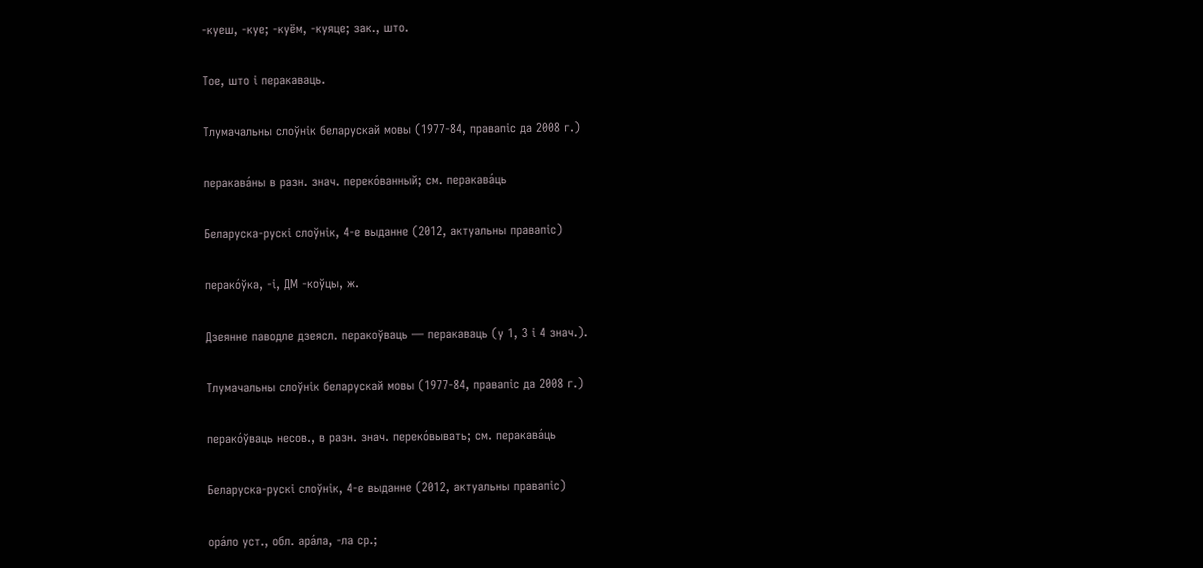‑куеш, ‑куе; ‑куём, ‑куяце; зак., што.

Тое, што і перакаваць.

Тлумачальны слоўнік беларускай мовы (1977-84, правапіс да 2008 г.)

перакава́ны в разн. знач. переко́ванный; см. перакава́ць

Беларуска-рускі слоўнік, 4-е выданне (2012, актуальны правапіс)

перако́ўка, ‑і, ДМ ‑коўцы, ж.

Дзеянне паводле дзеясл. перакоўваць — перакаваць (у 1, 3 і 4 знач.).

Тлумачальны слоўнік беларускай мовы (1977-84, правапіс да 2008 г.)

перако́ўваць несов., в разн. знач. переко́вывать; см. перакава́ць

Беларуска-рускі слоўнік, 4-е выданне (2012, актуальны правапіс)

ора́ло уст., обл. ара́ла, -ла ср.;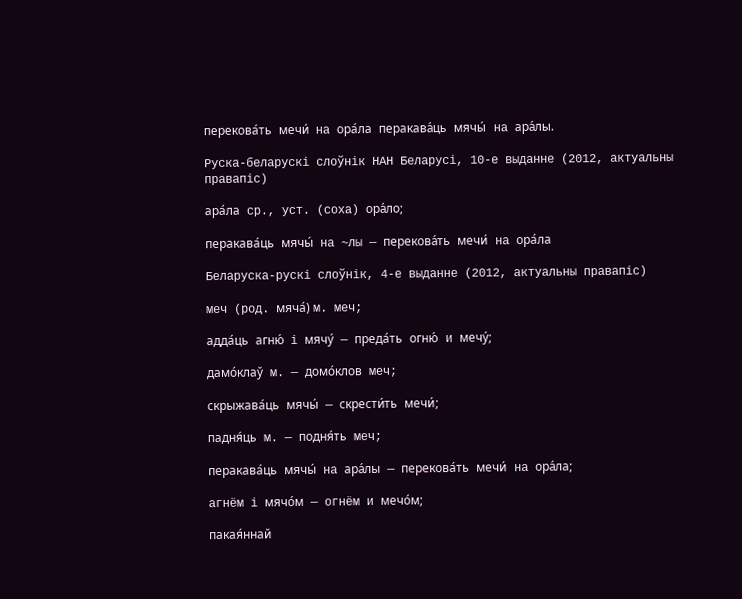перекова́ть мечи́ на ора́ла перакава́ць мячы́ на ара́лы.

Руска-беларускі слоўнік НАН Беларусі, 10-е выданне (2012, актуальны правапіс)

ара́ла ср., уст. (соха) ора́ло;

перакава́ць мячы́ на ~лы — перекова́ть мечи́ на ора́ла

Беларуска-рускі слоўнік, 4-е выданне (2012, актуальны правапіс)

меч (род. мяча́) м. меч;

адда́ць агню́ і мячу́ — преда́ть огню́ и мечу́;

дамо́клаў м. — домо́клов меч;

скрыжава́ць мячы́ — скрести́ть мечи́;

падня́ць м. — подня́ть меч;

перакава́ць мячы́ на ара́лы — перекова́ть мечи́ на ора́ла;

агнём і мячо́м — огнём и мечо́м;

пакая́ннай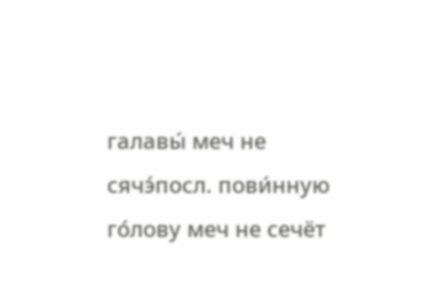галавы́ меч не сячэ́посл. пови́нную го́лову меч не сечёт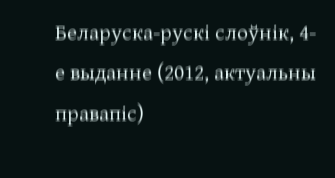Беларуска-рускі слоўнік, 4-е выданне (2012, актуальны правапіс)